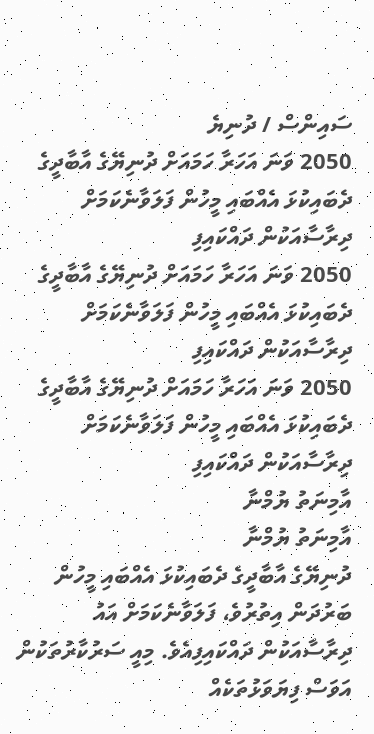ސައިންސް / ދުނިޔެ
2050 ވަނަ އަހަރާ ހަމައަށް ދުނިޔޭގެ އާބާދީގެ ދެބައިކުޅަ އެއްބައި މީހުން ފަލަވާނެކަމަށް ދިރާސާއަކުން ދައްކައިފި
2050 ވަނަ އަހަރާ ހަމައަށް ދުނިޔޭގެ އާބާދީގެ ދެބައިކުޅަ އެއްބައި މީހުން ފަލަވާނެކަމަށް ދިރާސާއަކުން ދައްކައިފި
2050 ވަނަ އަހަރާ ހަމައަށް ދުނިޔޭގެ އާބާދީގެ ދެބައިކުޅަ އެއްބައި މީހުން ފަލަވާނެކަމަށް ދިރާސާއަކުން ދައްކައިފި
އާމިނަތު ޔުމްނާ
އާމިނަތު ޔުމްނާ
ދުނިޔޭގެ އާބާދީގެ ދެބައިކުޅަ އެއްބައި މީހުން ބަރުދަން އިތުރުވެ، ފަލަވާނެކަމަށް އައު ދިރާސާއަކުން ދައްކައިފިއެވެ. މިއީ ސަރުކާރުތަކުން އަވަސް ފިޔަވަޅުތަކެއް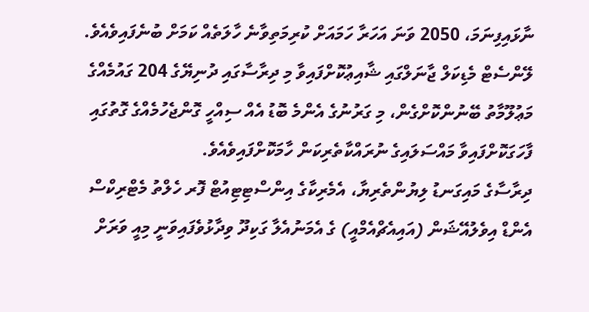ނާޅައިފިނަމަ، 2050 ވަނަ އަހަރާ ހަމައަށް ކުރިމަތިވާނެ ހާލަތެއް ކަމަށް ބުނެފައިވެއެވެ.
ލޭންސެޓް މެޑިކަލް ޖާނަލްގައި ޝާއިޢުކޮށްފައިވާ މި ދިރާސާގައި ދުނިޔޭގެ 204 ގައުމެއްގެ މަޢުލޫމާތު ބޭނުންކޮށްގެން، މި ގަރުނުގެ އެންމެ ބޮޑު އެއް ސިއްހީ ގޮންޖެހުމެއްގެ ގޮތުގައި ފާހަގަކޮށްފައިވާ މައްސަލައިގެ ނުރައްކާތެރިކަން ހާމަކޮށްފައިވެއެވެ.
ދިރާސާގެ މައިގަނޑު ލިޔުންތެރިޔާ، އެމެރިކާގެ އިންސްޓިޓިއުޓް ފޮރ ހެލްތު މެޓްރިކްސް އެންޑް އިވެލުއޭޝަން (އައިއެޗްއެމްއީ) ގެ އެމަނުއެލާ ގަކިދޫ ވިދާޅުވެފައިވަނީ މިއީ ވަރަށް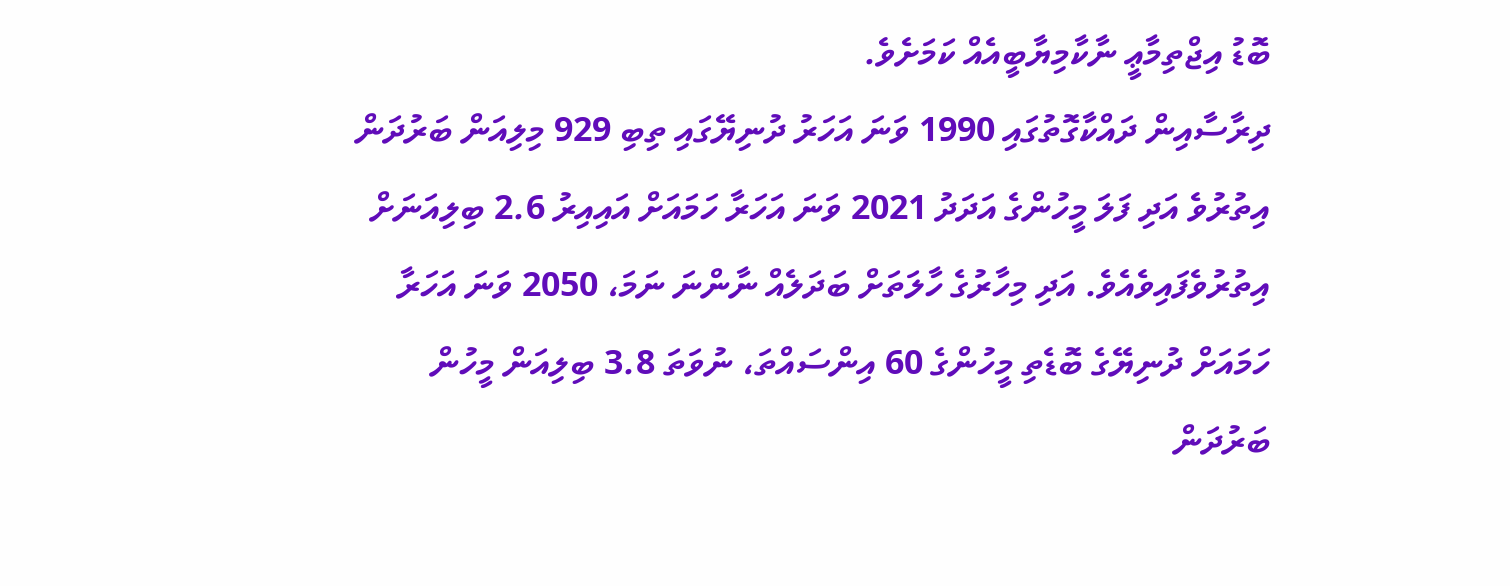ބޮޑު އިޖްތިމާޢީ ނާކާމިޔާބީއެއް ކަމަށެވެ.
ދިރާސާއިން ދައްކާގޮތުގައި 1990 ވަނަ އަހަރު ދުނިޔޭގައި ތިބި 929 މިލިއަން ބަރުދަން އިތުރުވެ އަދި ފަލަ މީހުންގެ އަދަދު 2021 ވަނަ އަހަރާ ހަމައަށް އައިއިރު 2.6 ބިލިއަނަށް އިތުރުވެފައިވެއެވެ. އަދި މިހާރުގެ ހާލަތަށް ބަދަލެއް ނާންނަ ނަމަ، 2050 ވަނަ އަހަރާ ހަމައަށް ދުނިޔޭގެ ބޮޑެތި މީހުންގެ 60 އިންސައްތަ، ނުވަތަ 3.8 ބިލިއަން މީހުން ބަރުދަން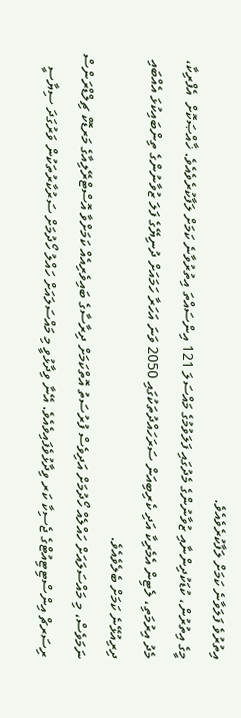އިތުރުވެ ފަލަވާނެ ކަމަށް ލަފާކުރެވެއެވެ.
މީގެ އިތުރުން، ކުޑަކުދިންނާއި ޒުވާނުންގެ މެދުގައި ފަލަވުމުގެ މައްސަލަ 121 އިންސައްތަ އިތުރުވާނެ ކަމަށް ލަފާކުރެވެއެވެ. ޚާއްޞަކޮށް  އެފްރިކާ، މެދު އިރުމަތި، ލެޓިން އެމެރިކާ އަދި ކެރިބިއަން ސަރަހައްދުތަކުގައި 2050 ވަނަ އަހަރާ ހަމައަށް ދުނިޔޭގެ ފަލަ ޒުވާނުންގެ ތިންބައިކުޅަ އެއްބައި ދިރިއުޅޭނެ ކަމަށް ބެލެވެއެވެ.
ނަމަވެސް، މި މައްސަލައަށް ހައްލެއް ހޯދުމަށް އަދިވެސް ފުރުސަތު އޮތްކަމަށް ދިރާސާގެ ބައިވެރިއެއް ކަމަށްވާ އޮސްޓްރޭލިއާގެ މަރޑޮކް ޗިލްޑްރަންސް ރިސަރޗް އިންސްޓިޓިއުޓްގެ ޖެސިކާ ކަރ ވިދާޅުވެފައިވެއެވެ. އޭނާ ވިދާޅުވީ މި މައްސަލައަށް ހައްލު ހޯދުމަށް ސަރުކާރުތަކުން ވަރުގަދަ ސިޔާސީ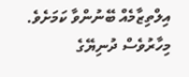އިލްތިޒާމެއް ބޭނުންވާ ކަމަށެވެ.
މިހާރުވެސް ދުނިޔޭގެ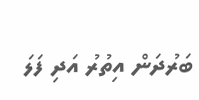ބަރުދަން އިތުރު އަދި ފަލަ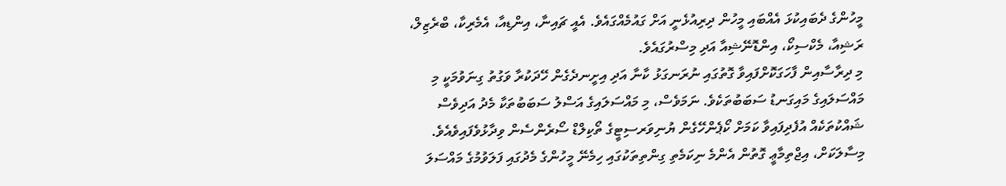މީހުންގެ ދެބައިކުޅަ އެއްބައި މީހުން ދިރިއުޅެނީ އަށް ގައުމެއްގައެވެ. އެއީ ޗައިނާ، އިންޑިއާ، އެމެރިކާ، ބްރެޒިލް، ރަޝިއާ، މެކްސިކޯ، އިންޑޮނޭޝިއާ އަދި މިސްރުގައެވެ.
މި ދިރާސާއިން ފާހަގަކޮށްފައިވާ ގޮތުގައި ނުރަނގަޅު ކާނާ އަދި އިށީނދެގެން ހޭދަކުރާ ވަގުތު ގިނަވުމަކީ މި މައްސަލައިގެ މައިގަނޑު ސަބަބުތަކެވެ. ނަމަވެސް، މި މައްސަލައިގެ އަސްލު ސަބަބުތަކާ މެދު އަދިވެސް ޝައްކުތަކެއް އުފެދިފައިވާ ކަމަށް ކޯޕެންހޭގެން ޔުނިވަރސިޓީގެ ތޯކިލްޑް ސޯރެންސެން ވިދާޅުވެފައިވެއެވެ. މިސާލަކަށް، އިޖްތިމާޢީ ގޮތުން އެންމެ ނިކަމެތި ގިންތިތަކުގައި ހިމެނޭ މީހުންގެ މެދުގައި ފަލަވުމުގެ މައްސަލަ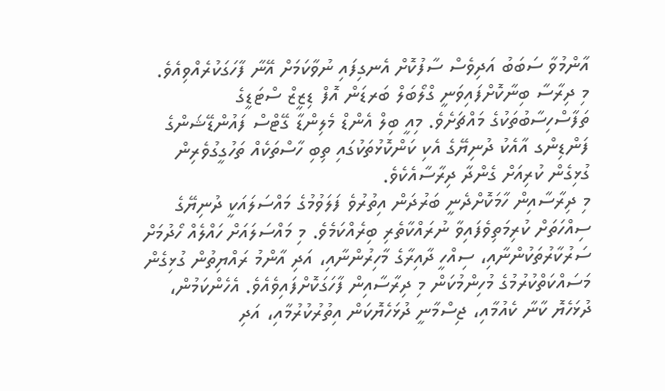އާންމުވާ ސަބަބު އަދިވެސް ސާފުކޮށް އެނގިފައި ނުވާކަމަށް އޭނާ ފާހަގަކުރެއްވިއެވެ.
މި ދިރާސާ ބިނާކޮށްފައިވަނީ ގްލޯބަލް ބަރޑަން އޮފް ޑިޒީޒް ސްޓަޑީގެ ތަފާސްހިސާބުތަކުގެ މައްޗަށެވެ. މިއީ ބިލް އެންޑް މެލިންޑާ ގޭޓްސް ފައުންޑޭޝަންގެ ފަންޑިންގ އާއެކު ދުނިޔޭގެ އެކި ކަންކޮޅުތަކުގައި ތިބި ހާސްތަކެއް ތަހުގީގުވެރިން ގުޅިގެން ކުރިއަށް ގެންދާ ދިރާސާއެކެވެ.
މި ދިރާސާއިން ހާމަކޮށްދެނީ ބަރުދަން އިތުރުވެ ފަލަވުމުގެ މައްސަލައަކީ ދުނިޔޭގެ ސިއްހަތަށް ކުރިމަތިވެފައިވާ ނުރައްކާތެރި ބިރެއްކަމެވެ. މި މައްސަލައަށް ހައްލެއް ހޯދުމަށް ސަރުކާރުތަކުންނާއި، ސިއްހީ ދާއިރާގެ މާހިރުންނާއި، އަދި އާންމު ރައްޔިތުން ގުޅިގެން މަސައްކަތްކުރުމުގެ މުހިންމުކަން މި ދިރާސާއިން ފާހަގަކޮށްފައިވެއެވެ. އެހެންކަމުން، ދުޅަހެޔޮ ކާނާ ކެއުމާއި، ޖިސްމާނީ ދުޅަހެޔޮކަން އިތުރުކުރުމާއި، އަދި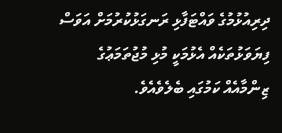ދިރިއުޅުމުގެ ވައްޓަފާޅި ރަނގަޅުކުރުމަށް އަވަސް ފިޔަވަޅުތަކެއް އެޅުމަކީ މުޅި މުޖުތަމަޢުގެ ޒިންމާއެއް ކަމުގައި ބެލެވެއެވެ.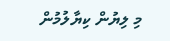މި ލިޔުން ކިޔާލުމުން